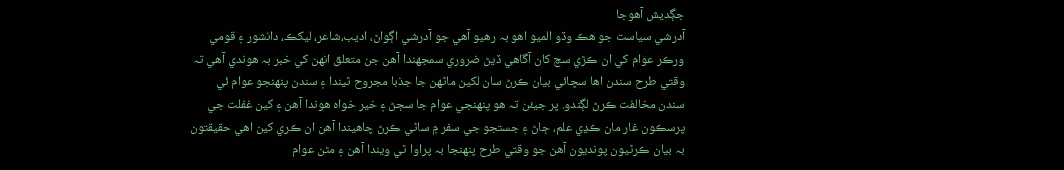جڳديش آهوجا
آدرشي سياست جو ھڪ وڏو الميو اھو بہ رھيو آھي جو آدرشي اڳواڻ، اديب،شاعر، ليکڪ، دانشور ۽ قومي ورڪر عوام کي ان ڪڙي سچ کان آگاھي ڏيڻ ضروري سمجھندا آھن جن متعلق انھن کي خبر بہ ھوندي آھي تہ وقتي طرح سندن اھا سچائي بيان ڪرڻ سان لکين ماڻهن جا جذبا مجروح ٿيندا ۽ سندن پنھنجو عوام ئي سندن مخالفت ڪرڻ لڳندو. پر جيئن تہ ھو پنھنجي عوام جا سڄڻ ۽ خير خواه ھوندا آھن ۽ کين غفلت جي پرسڪون غار مان ڪڍي علم، ڄاڻ ۽ جستجو جي سفر ۾ ساڻي ڪرڻ چاھيندا آھن ان ڪري کين اھي حقيقتون بہ بيان ڪرڻيون پونديون آهن جو وقتي طرح پنهنجا بہ پراوا ٿي ويندا آهن ۽ مٿن عوام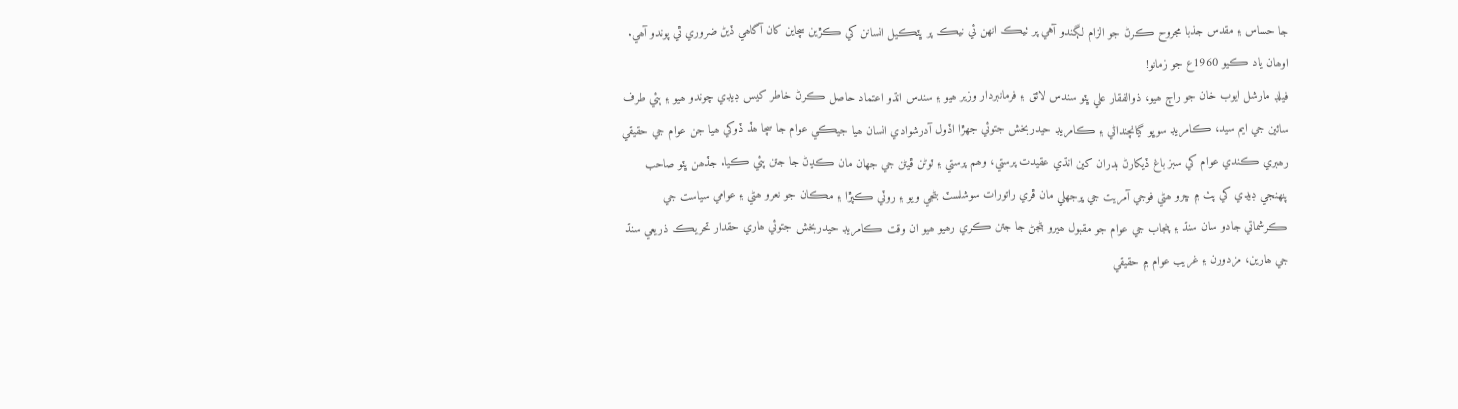جا حساس ۽ مقدس جذبا مجروح ڪرڻ جو الزام لڳندو آهي پر ٺيڪ انھن ئي نيڪ پر ڀٽڪيل انسانن کي ڪڙين سچاين کان آگاھي ڏيڻ ضروري ٿي پوندو آھي.
اوھان ياد ڪيو 1960ع جو زمانو!
فيلڊ مارشل ايوب خان جو راڄ ھيو، ذوالفقار علي ڀٽو سندس لائق ۽ فرمانبردار وزير ھيو ۽ سندس انڌو اعتماد حاصل ڪرڻ خاطر کيس ڊيڊي چوندو ھيو ۽ ٻئي طرف سائين جي ايم سيد، ڪامريڊ سوڀو گيانچنداڻي ۽ ڪامريڊ حيدربخش جتوئي جھڙا اڏول آدرشوادي انسان ھيا جيڪي عوام جا سچا ھڏ ڏوکي ھيا جن عوام جي حقيقي رھبري ڪندي عوام کي سبز باغ ڏيکارڻ بدران کين انڌي عقيدت پرستي، وھم پرستي ۽ ٽوڻن ڦيڻن جي جھان مان ڪڍڻ جا جتن پئي ڪيا. جڏھن ڀٽو صاحب پنھنجي ڊيڊي کي پٺ ۾ ڇرو ھڻي فوجي آمريت جي ڀرجھلي مان ڦري راتورات سوشلسٽ بڻجي ويو ۽ روٽي ڪپڙا ۽ مڪان جو نعرو ھڻي ۽ عوامي سياست جي ڪرشماتي جادو سان سنڌ ۽ پنجاب جي عوام جو مقبول ھيرو بڻجڻ جا جتن ڪري رھيو ھيو ان وقت ڪامريڊ حيدربخش جتوئي ھاري حقدار تحريڪ ذريعي سنڌ جي ھارين، مزدورن ۽ غريب عوام ۾ حقيقي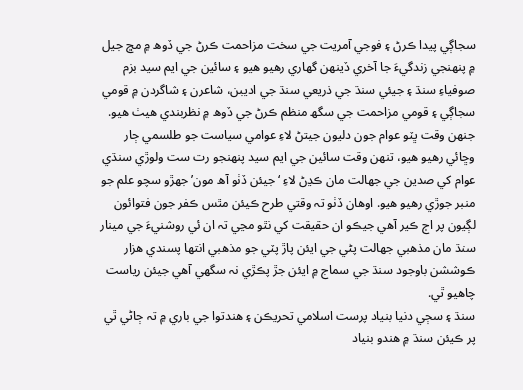سجاڳي پيدا ڪرڻ ۽ فوجي آمريت جي سخت مزاحمت ڪرڻ جي ڏوھ ۾ مڇ جيل ۾ پنهنجي زندگيءَ جا آخري ڏينهن گھاري رھيو ھيو ۽ سائين جي ايم سيد بزم صوفياءِ سنڌ ۽ جيئي سنڌ جي ذريعي سنڌ جي اديبن، شاعرن ۽ شاگردن ۾ قومي سجاڳي ۽ قومي مزاحمت جي سگھ منظم ڪرڻ جي ڏوھ ۾ نظربندي ھيٺ ھيو. جنھن وقت ڀٽو عوام جون دليون جيتڻ لاءِ عوامي سياست جو طلسمي ڄار وڇائي رھيو ھيو، تنھن وقت سائين جي ايم سيد پنهنجو رت ست ولوڙي سنڌي عوام کي صدين جي جھالت مان ڪڍڻ لاءِ ‘جيئن ڏٺو آھ مون’ جھڙو سچو علم جو منبر جوڙي رھيو ھيو. اوھان ڏٺو تہ وقتي طرح ڪيئن مٿس ڪفر جون فتوائون لڳيون پر اڄ ڪير آھي جيڪو ان حقيقت کي نٿو مڃي تہ ان ئي روشنيءَ جي مينار سنڌ مان مذھبي جھالت پڻي جي ايئن پاڙ پٽي جو مذھبي انتھا پسندي ھزار ڪوششن باوجود سنڌ جي سماج ۾ ايئن جڙ پڪڙي نہ سگھي آھي جيئن رياست چاھيو ٿي.
سنڌ ۽ سڄي دنيا بنياد پرست اسلامي تحريڪن ۽ ھندتوا جي باري ۾ تہ ڄاڻي ٿي پر ڪيئن سنڌ ۾ ھندو بنياد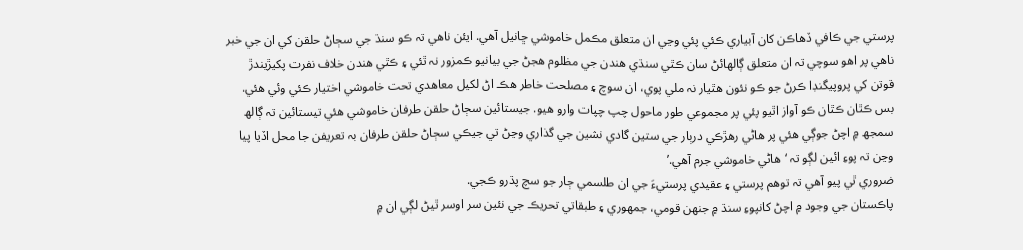پرستي جي ڪافي ڏھاڪن کان آبياري ڪئي پئي وڃي ان متعلق مڪمل خاموشي ڇانيل آھي. ايئن ناھي تہ ڪو سنڌ جي سڄاڻ حلقن کي ان جي خبر ناھي پر اھو سوچي تہ ان متعلق ڳالھائڻ سان ڪٿي سنڌي ھندن جي مظلوم ھجڻ جي بيانيو ڪمزور نہ ٿئي ۽ ڪٿي ھندن خلاف نفرت پکيڙيندڙ قوتن کي پروپيگنڊا ڪرڻ جو ڪو نئون ھٿيار نہ ملي پوي، ان سوچ ۽ مصلحت خاطر ھڪ اڻ لکيل معاھدي تحت خاموشي اختيار ڪئي وئي ھئي. بس ڪٿان ڪٿان ڪو آواز اٿيو پئي پر مجموعي طور ماحول چپ چپات وارو ھيو. جيستائين سڄاڻ حلقن طرفان خاموشي ھئي تيستائين تہ ڳالھ سمجھ ۾ اچڻ جوڳي ھئي پر ھاڻي رھڙڪي درٻار جي ستين گادي نشين جي گذاري وڃڻ تي جيڪي سڄاڻ حلقن طرفان بہ تعريفن جا محل اڏيا پيا وڃن تہ پوءِ ائين لڳو تہ ‘ھاڻي خاموشي جرم آھي.’
ضروري ٿي پيو آهي تہ توھم پرستي ۽ عقيدي پرستيءَ جي ان طلسمي ڄار جو سچ پڌرو ڪجي.
پاڪستان جي وجود ۾ اچڻ کانپوءِ سنڌ ۾ جنھن قومي، جمھوري ۽ طبقاتي تحريڪ جي نئين سر اوسر ٿيڻ لڳي ان ۾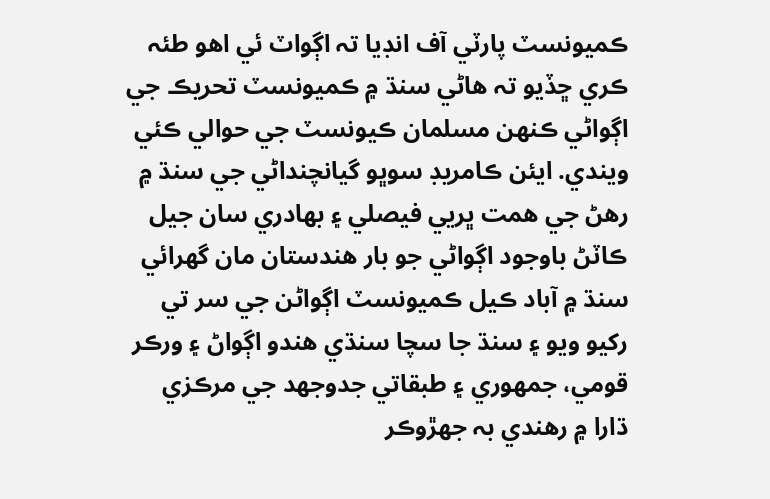ڪميونسٽ پارٽي آف انڊيا تہ اڳواٽ ئي اھو طئہ ڪري ڇڏيو تہ ھاڻي سنڌ ۾ ڪميونسٽ تحريڪ جي اڳواڻي ڪنھن مسلمان ڪيونسٽ جي حوالي ڪئي ويندي. ايئن ڪامريڊ سوڀو گيانچنداڻي جي سنڌ ۾ رھڻ جي ھمت ڀريي فيصلي ۽ بھادري سان جيل ڪاٽڻ باوجود اڳواڻي جو بار ھندستان مان گھرائي سنڌ ۾ آباد ڪيل ڪميونسٽ اڳواڻن جي سر تي رکيو ويو ۽ سنڌ جا سچا سنڌي ھندو اڳواڻ ۽ ورڪر قومي، جمھوري ۽ طبقاتي جدوجھد جي مرڪزي ڌارا ۾ رھندي بہ جھڙوڪر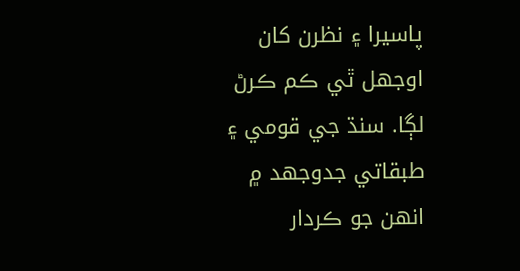پاسيرا ۽ نظرن کان اوجھل ٿي ڪم ڪرڻ لڳا. سنڌ جي قومي ۽ طبقاتي جدوجھد ۾ انھن جو ڪردار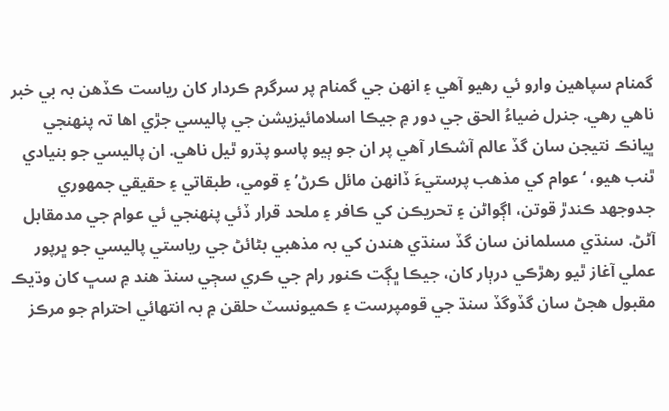گمنام سپاهين وارو ئي رھيو آھي ۽ انھن جي گمنام پر سرگرم ڪردار کان رياست ڪڏھن بہ بي خبر ناھي رھي. جنرل ضياءُ الحق جي دور ۾ جيڪا اسلامائيزيشن جي پاليسي جڙي اھا تہ پنهنجي ڀيانڪ نتيجن سان گڏ عالم آشڪار آهي پر ان جو ٻيو پاسو پڌرو ٿيل ناھي. ان پاليسي جو بنيادي ٿنب ھيو، ‘عوام کي مذھب پرستيءَ ڏانھن مائل ڪرڻ’ ۽ قومي، طبقاتي ۽ حقيقي جمھوري جدوجھد ڪندڙ قوتن، اڳواڻن ۽ تحريڪن کي ڪافر ۽ ملحد قرار ڏئي پنھنجي ئي عوام جي مدمقابل آڻڻ. سنڌي مسلمانن سان گڏ سنڌي ھندن کي بہ مذھبي بڻائڻ جي رياستي پاليسي جو ڀرپور عملي آغاز ٿيو رھڙڪي درٻار کان، جيڪا ڀڳت ڪنور رام جي ڪري سڄي سنڌ ھند ۾ سڀ کان وڌيڪ مقبول ھجڻ سان گڏوگڏ سنڌ جي قومپرست ۽ ڪميونسٽ حلقن ۾ بہ انتهائي احترام جو مرڪز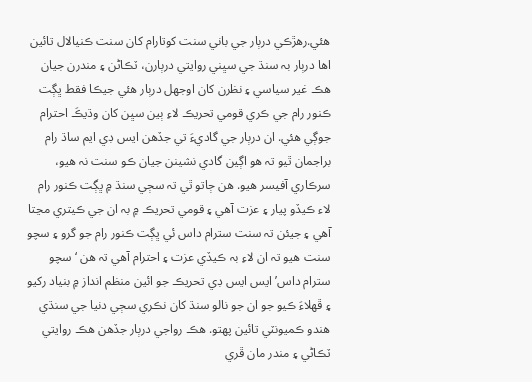ھئي.رھڙڪي درٻار جي باني سنت کوتارام کان سنت ڪنيالال تائين اھا درٻار بہ سنڌ جي سڀني روايتي درٻارن، ٽڪاڻن ۽ مندرن جيان ھڪ غير سياسي ۽ نظرن کان اوجھل درٻار ھئي جيڪا فقط ڀڳت ڪنور رام جي ڪري قومي تحريڪ لاءِ ٻين سڀن کان وڌيڪَ احترام جوڳي ھئي. ان درٻار جي گاديءَ تي جڏھن ايس ڊي ايم ساڌ رام براجمان ٿيو تہ ھو اڳين گادي نشينن جيان ڪو سنت نہ ھيو، سرڪاري آفيسر ھيو. ھن ڄاتو ٿي تہ سڄي سنڌ ۾ ڀڳت ڪنور رام لاء ڪيڏو پيار ۽ عزت آھي ۽ قومي تحريڪ ۾ بہ ان جي ڪيتري مڃتا آھي ۽ جيئن تہ سنت سترام داس ئي ڀڳت ڪنور رام جو گرو ۽ سچو سنت ھيو تہ ان لاءِ بہ ڪيڏي عزت ۽ احترام آھي تہ ھن ‘سچو سترام داس’ ايس ايس ڊي تحريڪ جو ائين منظم انداز ۾ بنياد رکيو ۽ ڦهلاءَ ڪيو جو ان جو نالو سنڌ کان نڪري سڄي دنيا جي سنڌي ھندو ڪميونٽي تائين پھتو. ھڪ رواجي درٻار جڏھن ھڪ روايتي ٽڪاڻي ۽ مندر مان ڦري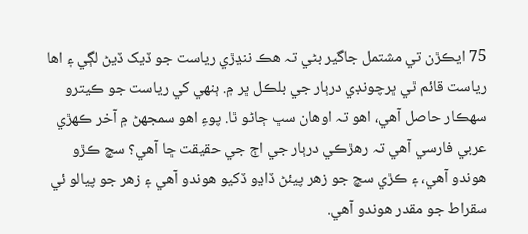75 ايڪڙن تي مشتمل جاگير بڻي تہ ھڪ ننڍڙي رياست جو ڏيک ڏيڻ لڳي ۽ اھا رياست قائم ٿي ڀرچونڊي درٻار جي بلڪل ڀر ۾. ٻنھي کي رياست جو ڪيترو سھڪار حاصل آھي، اھو تہ اوھان سڀ ڄاڻو ٿا. پوءِ اھو سمجھڻ ۾ آخر ڪھڙي عربي فارسي آھي تہ رھڙڪي درٻار جي اڄ جي حقيقت ڇا آهي؟ سچ ڪڙو ھوندو آھي، ۽ ڪڙي سچ جو زھر پيئڻ ڏاڍو ڏکيو ھوندو آھي ۽ زھر جو پيالو ئي سقراط جو مقدر ھوندو آھي.